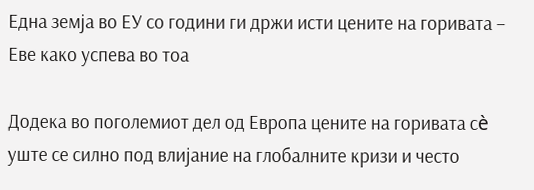Една земја во ЕУ со години ги држи исти цените на горивата – Еве како успева во тоа

Додека во поголемиот дел од Европа цените на горивата сè уште се силно под влијание на глобалните кризи и често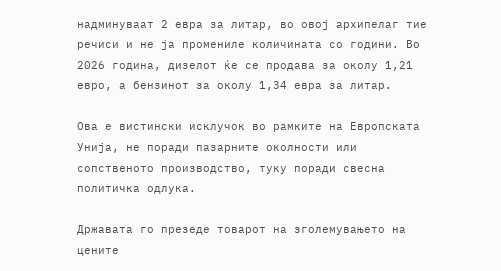надминуваат 2 евра за литар, во овој архипелаг тие речиси и не ја промениле количината со години. Во 2026 година, дизелот ќе се продава за околу 1,21 евро, а бензинот за околу 1,34 евра за литар.

Ова е вистински исклучок во рамките на Европската Унија, не поради пазарните околности или сопственото производство, туку поради свесна политичка одлука.

Државата го презеде товарот на зголемувањето на цените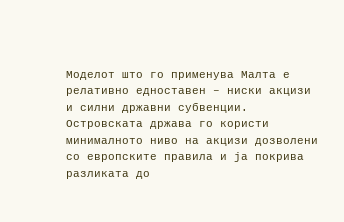Моделот што го применува Малта е релативно едноставен – ниски акцизи и силни државни субвенции. Островската држава го користи минималното ниво на акцизи дозволени со европските правила и ја покрива разликата до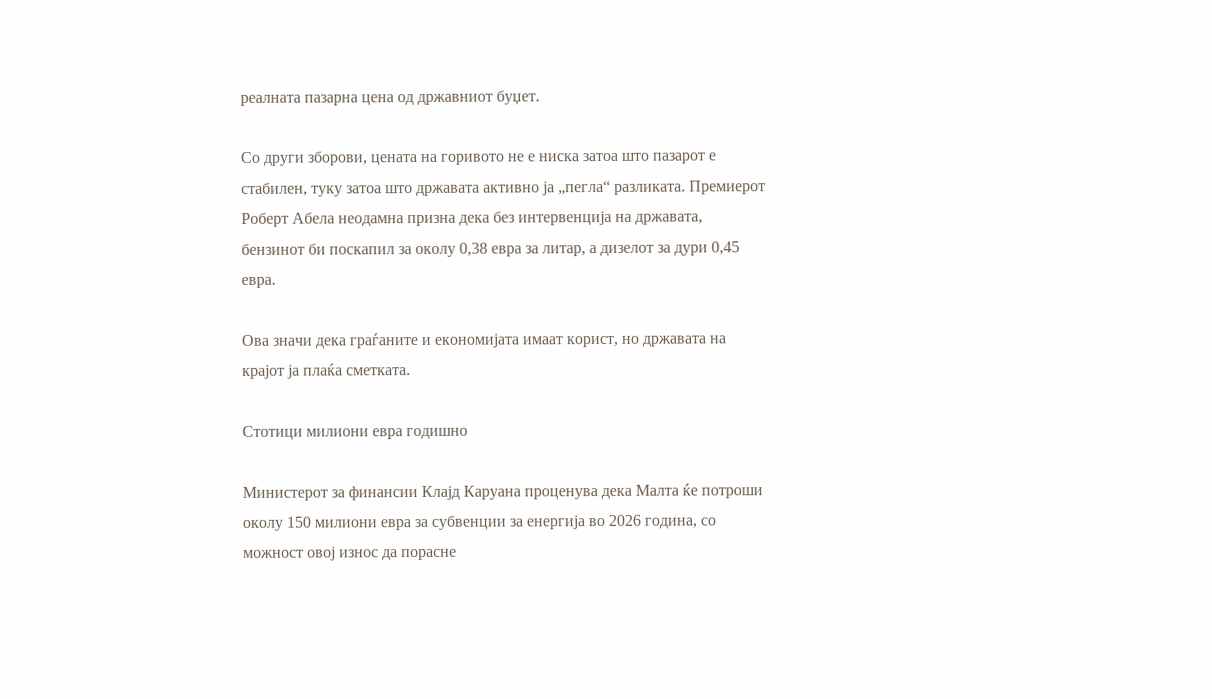реалната пазарна цена од државниот буџет.

Со други зборови, цената на горивото не е ниска затоа што пазарот е стабилен, туку затоа што државата активно ја „пегла“ разликата. Премиерот Роберт Абела неодамна призна дека без интервенција на државата, бензинот би поскапил за околу 0,38 евра за литар, а дизелот за дури 0,45 евра.

Ова значи дека граѓаните и економијата имаат корист, но државата на крајот ја плаќа сметката.

Стотици милиони евра годишно

Министерот за финансии Клајд Каруана проценува дека Малта ќе потроши околу 150 милиони евра за субвенции за енергија во 2026 година, со можност овој износ да порасне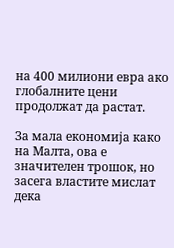на 400 милиони евра ако глобалните цени продолжат да растат.

За мала економија како на Малта, ова е значителен трошок, но засега властите мислат дека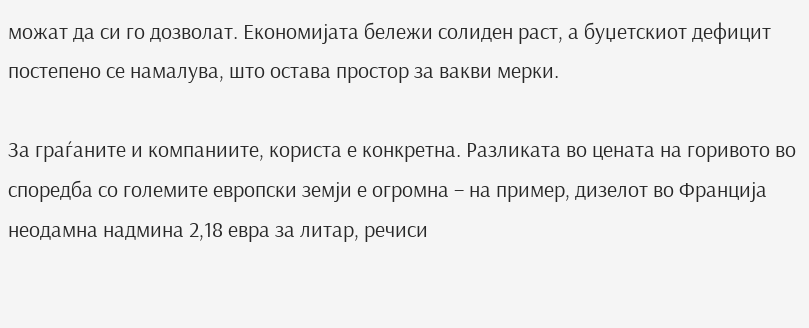можат да си го дозволат. Економијата бележи солиден раст, а буџетскиот дефицит постепено се намалува, што остава простор за вакви мерки.

За граѓаните и компаниите, користа е конкретна. Разликата во цената на горивото во споредба со големите европски земји е огромна – на пример, дизелот во Франција неодамна надмина 2,18 евра за литар, речиси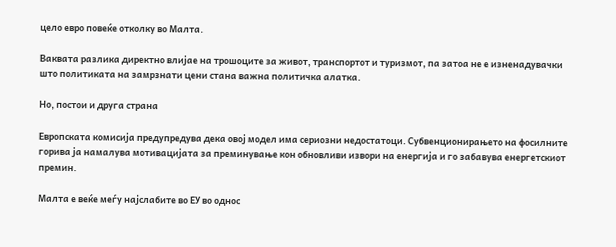цело евро повеќе отколку во Малта.

Ваквата разлика директно влијае на трошоците за живот, транспортот и туризмот, па затоа не е изненадувачки што политиката на замрзнати цени стана важна политичка алатка.

Но, постои и друга страна

Европската комисија предупредува дека овој модел има сериозни недостатоци. Субвенционирањето на фосилните горива ја намалува мотивацијата за преминување кон обновливи извори на енергија и го забавува енергетскиот премин.

Малта е веќе меѓу најслабите во ЕУ во однос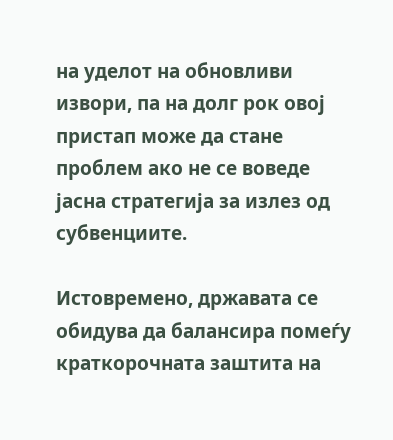на уделот на обновливи извори, па на долг рок овој пристап може да стане проблем ако не се воведе јасна стратегија за излез од субвенциите.

Истовремено, државата се обидува да балансира помеѓу краткорочната заштита на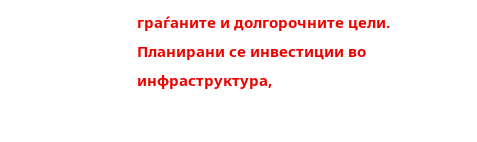граѓаните и долгорочните цели. Планирани се инвестиции во инфраструктура,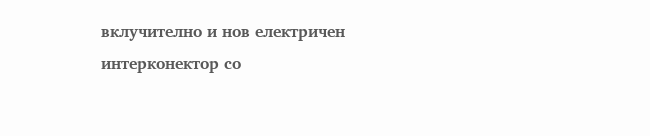вклучително и нов електричен интерконектор со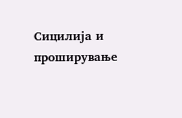Сицилија и проширување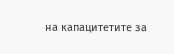на капацитетите за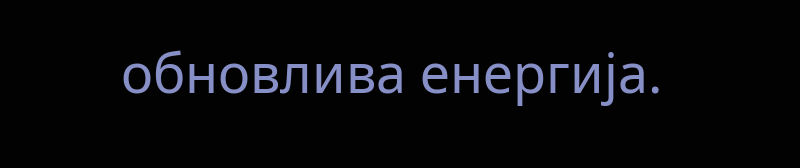обновлива енергија.